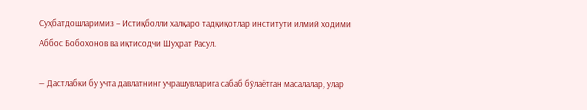Суҳбатдошларимиз – Истиқболли халқаро тадқиқотлар институти илмий ходими Аббос Бобохонов ва иқтисодчи Шуҳрат Расул.

— Дастлабки бу учта давлатнинг учрашувларига сабаб бўлаётган масалалар, улар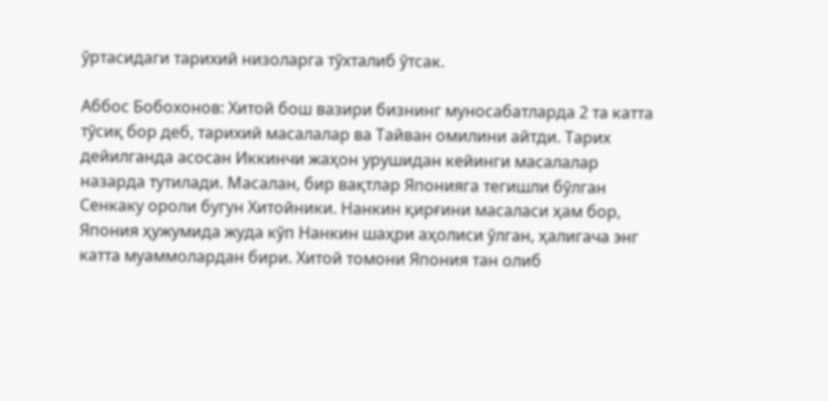ўртасидаги тарихий низоларга тўхталиб ўтсак.

Аббос Бобохонов: Хитой бош вазири бизнинг муносабатларда 2 та катта тўсиқ бор деб, тарихий масалалар ва Тайван омилини айтди. Тарих дейилганда асосан Иккинчи жаҳон урушидан кейинги масалалар назарда тутилади. Масалан, бир вақтлар Японияга тегишли бўлган Сенкаку ороли бугун Хитойники. Нанкин қирғини масаласи ҳам бор, Япония ҳужумида жуда кўп Нанкин шаҳри аҳолиси ўлган, ҳалигача энг катта муаммолардан бири. Хитой томони Япония тан олиб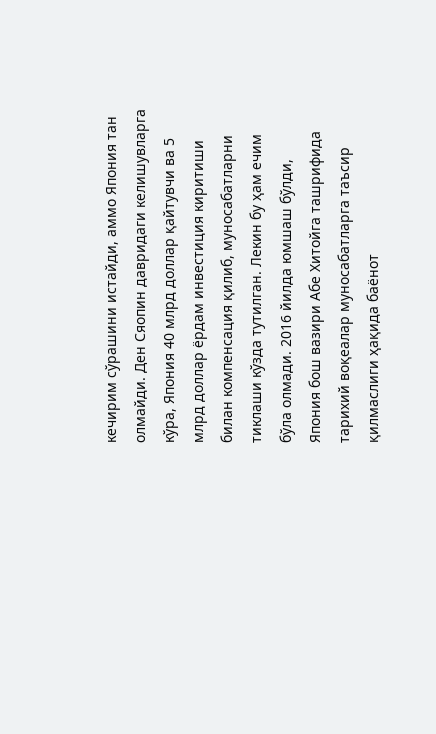кечирим сўрашини истайди, аммо Япония тан олмайди. Ден Сяопин давридаги келишувларга кўра, Япония 40 млрд доллар қайтувчи ва 5 млрд доллар ёрдам инвестиция киритиши билан компенсация қилиб, муносабатларни тиклаши кўзда тутилган. Лекин бу ҳам ечим бўла олмади. 2016 йилда юмшаш бўлди, Япония бош вазири Абе Хитойга ташрифида тарихий воқеалар муносабатларга таъсир қилмаслиги ҳақида баёнот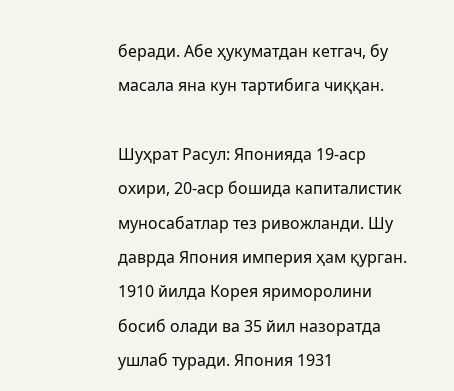беради. Абе ҳукуматдан кетгач, бу масала яна кун тартибига чиққан.

Шуҳрат Расул: Японияда 19-аср охири, 20-аср бошида капиталистик муносабатлар тез ривожланди. Шу даврда Япония империя ҳам қурган. 1910 йилда Корея яриморолини босиб олади ва 35 йил назоратда ушлаб туради. Япония 1931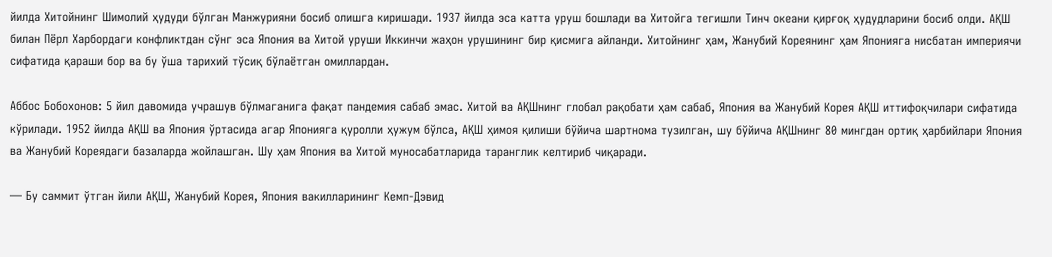йилда Хитойнинг Шимолий ҳудуди бўлган Манжурияни босиб олишга киришади. 1937 йилда эса катта уруш бошлади ва Хитойга тегишли Тинч океани қирғоқ ҳудудларини босиб олди. АҚШ билан Пёрл Харбордаги конфликтдан сўнг эса Япония ва Хитой уруши Иккинчи жаҳон урушининг бир қисмига айланди. Хитойнинг ҳам, Жанубий Кореянинг ҳам Японияга нисбатан империячи сифатида қараши бор ва бу ўша тарихий тўсиқ бўлаётган омиллардан.

Аббос Бобохонов: 5 йил давомида учрашув бўлмаганига фақат пандемия сабаб эмас. Хитой ва АҚШнинг глобал рақобати ҳам сабаб, Япония ва Жанубий Корея АҚШ иттифоқчилари сифатида кўрилади. 1952 йилда АҚШ ва Япония ўртасида агар Японияга қуролли ҳужум бўлса, АҚШ ҳимоя қилиши бўйича шартнома тузилган, шу бўйича АҚШнинг 80 мингдан ортиқ ҳарбийлари Япония ва Жанубий Кореядаги базаларда жойлашган. Шу ҳам Япония ва Хитой муносабатларида таранглик келтириб чиқаради.

— Бу саммит ўтган йили АҚШ, Жанубий Корея, Япония вакилларининг Кемп-Дэвид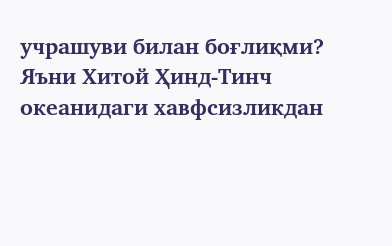учрашуви билан боғлиқми? Яъни Хитой Ҳинд-Тинч океанидаги хавфсизликдан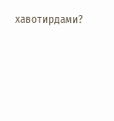хавотирдами?